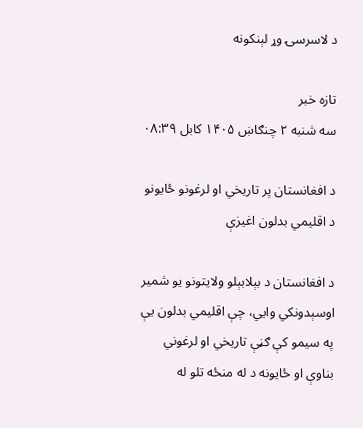د لاسرسۍ وړ لېنکونه

تازه خبر
سه شنبه ۲ چنګاښ ۱۴۰۵ کابل ۰۸:۳۹

د افغانستان پر تاریخي او لرغونو ځایونو د اقلیمي بدلون اغیزې

د افغانستان د بېلابېلو ولایتونو یو شمیر اوسېدونکي وایي، چې اقلیمي بدلون یې په سیمو کې ګڼې تاریخي او لرغوني بناوې او ځایونه د له منځه تلو له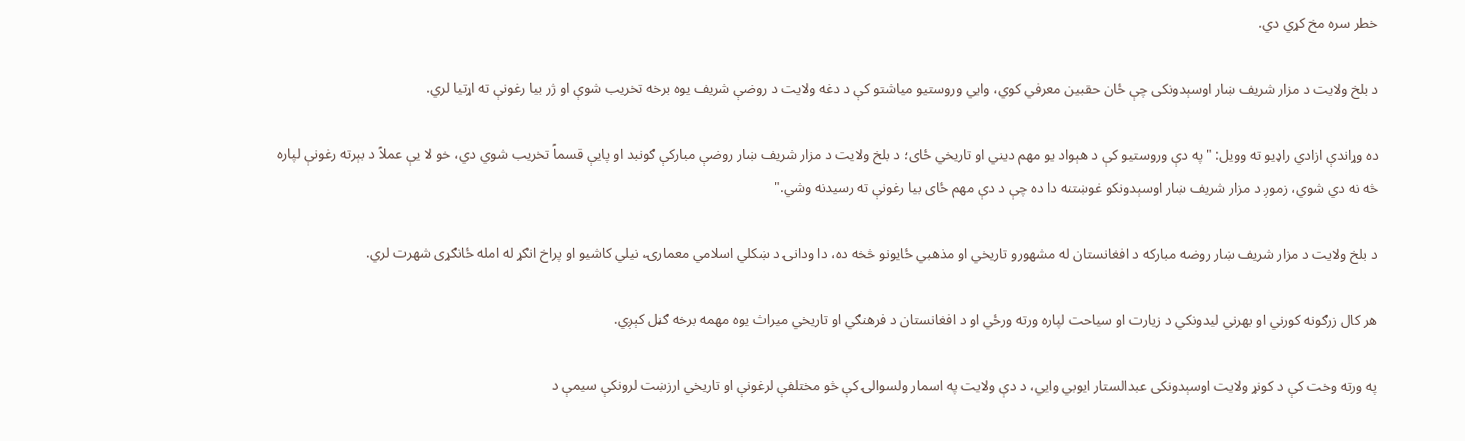خطر سره مخ کړي دي.

د بلخ ولایت د مزار شریف ښار اوسېدونکی چې ځان حقبین معرفي کوي، وایي وروستیو میاشتو کې د دغه ولایت د روضې شریف یوه برخه تخریب شوې او ژر بیا رغونې ته اړتیا لري.

ده وړاندې ازادي راډیو ته وویل: "په دې وروستیو کې د هېواد یو مهم دیني او تاریخي ځای؛ د بلخ ولایت د مزار شریف ښار روضې مبارکې ګونبد او پایې قسماً تخریب شوي دي، خو لا یې عملاً د بېرته رغونې لپاره څه نه دي شوي، زموږ د مزار شریف ښار اوسېدونکو غوښتنه دا ده چې د دې مهم ځای بیا رغونې ته رسیدنه وشي."

د بلخ ولایت د مزار شریف ښار روضه مبارکه د افغانستان له مشهورو تاریخي او مذهبي ځایونو څخه ده، دا ودانۍ د ښکلي اسلامي معمارۍ، نیلي کاشیو او پراخ انګړ له امله ځانګړی شهرت لري.

هر کال زرګونه کورني او بهرني لیدونکي د زیارت او سیاحت لپاره ورته ورځي او د افغانستان د فرهنګي او تاریخي میراث یوه مهمه برخه ګڼل کېږي.

په ورته وخت کې د کونړ ولایت اوسېدونکی عبدالستار ایوبي وایي، د دې ولایت په اسمار ولسوالۍ کې څو مختلفې لرغونې او تاریخي ارزښت لرونکې سیمې د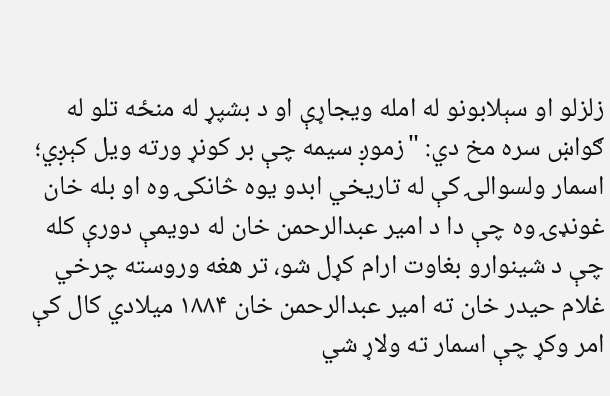زلزلو او سېلابونو له امله ویجاړې او د بشپړ له منځه تلو له ګواښ سره مخ دي: "زموږ سیمه چې بر کونړ ورته ویل کېږي؛ اسمار ولسوالۍ کې له تاریخي ابدو یوه څانکۍ وه او بله خان غونډۍ وه چې دا د امیر عبدالرحمن خان له دویمې دورې کله چې د شینوارو بغاوت ارام کړل شو، تر هغه وروسته چرخي غلام حیدر خان ته امیر عبدالرحمن خان ۱۸۸۴ میلادي کال کې امر وکړ چې اسمار ته ولاړ شي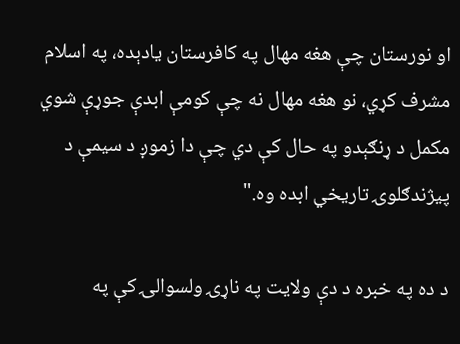او نورستان چې هغه مهال په کافرستان یادېده، په اسلام مشرف کړي، نو هغه مهال نه چې کومې ابدې جوړې شوي مکمل د ړنګېدو په حال کې دي چې دا زموږ د سیمې د پیژندګلوۍ تاریخي ابده وه."

د ده په خبره د دې ولایت په ناړۍ ولسوالۍ کې په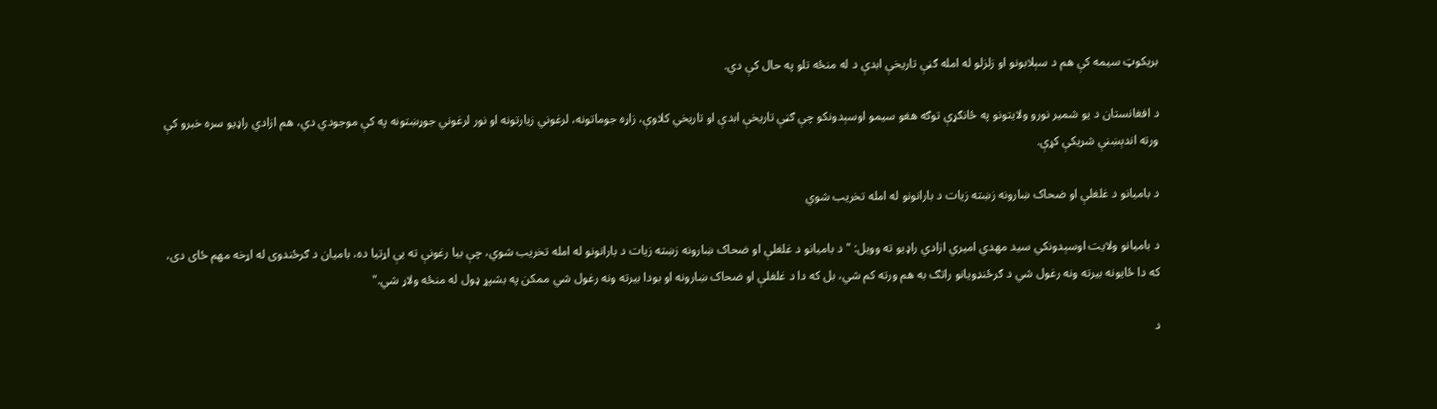بریکوټ سیمه کې هم د سېلابونو او زلزلو له امله ګڼې تاریخې ابدې د له منځه تلو په حال کې دي.

د افغانستان د یو شمیر نورو ولایتونو په ځانګړې توګه هغو سیمو اوسېدونکو چې ګڼې تاریخې ابدې او تاریخي کلاوې، زاړه جوماتونه، لرغوني زیارتونه او نور لرغوني جوړښتونه په کې موجودي دي، هم ازادي راډیو سره خبرو کې ورته اندېښنې شریکې کړې.

د بامیانو د غلغلې او ضحاک ښارونه زښته زیات د بارانونو له امله تخریب شوي

د بامیانو ولایت اوسېدونکي سید مهدي امیري ازادي راډیو ته وویل: "د بامیانو د غلغلې او ضحاک ښارونه زښته زیات د بارانونو له امله تخریب شوي، چې بیا رغونې ته یې اړتیا ده، بامیان د ګرځندوی له اړخه مهم ځای دی، که دا ځایونه بیرته ونه رغول شي د ګرځنډویانو راتګ به هم ورته کم شي، بل که دا د غلغلې او ضحاک ښارونه او بودا بیرته ونه رغول شي ممکن په بشپړ ډول له منځه ولاړ شي."

د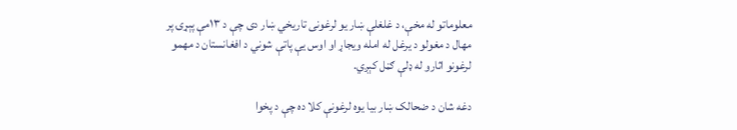معلوماتو له مخې، د غلغلې ښار یو لرغونی تاریخي ښار دی چې د ۱۳مې پېړۍ پر مهال د مغولو د یرغل له امله ویجاړ او اوس یې پاتې شوني د افغانستان د مهمو لرغونو اثارو له ډلې ګڼل کېږي.

دغه شان د ضحالک ښار بیا یوه لرغونې کلا ده چې د پخوا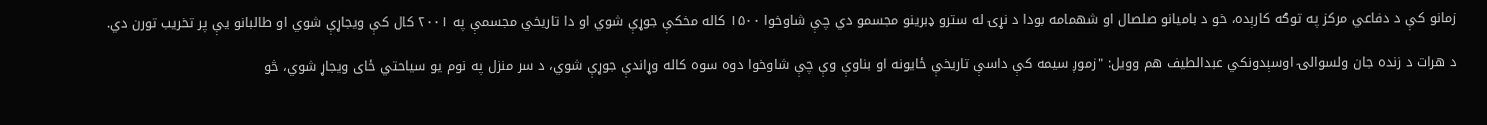زمانو کې د دفاعي مرکز په توګه کارېده، خو د بامیانو صلصال او شهمامه بودا د نړۍ له سترو ډبرینو مجسمو دي چې شاوخوا ۱۵۰۰ کاله مخکې جوړې شوي او دا تاریخي مجسمې په ۲۰۰۱ کال کې ویجاړې شوي او طالبانو یې پر تخریب تورن دي.

د هرات د زنده جان ولسوالۍ اوسېدونکي عبدالطیف هم وویل: "زموږ سیمه کې داسې تاریخې ځایونه او بناوې وې چې شاوخوا دوه سوه کاله وړاندې جوړې شوي، د سر منزل په نوم یو سیاحتي ځای ویجاړ شوي، څو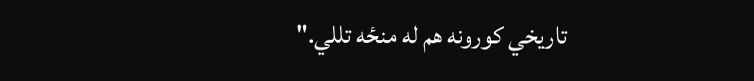تاریخي کورونه هم له منځه تللي."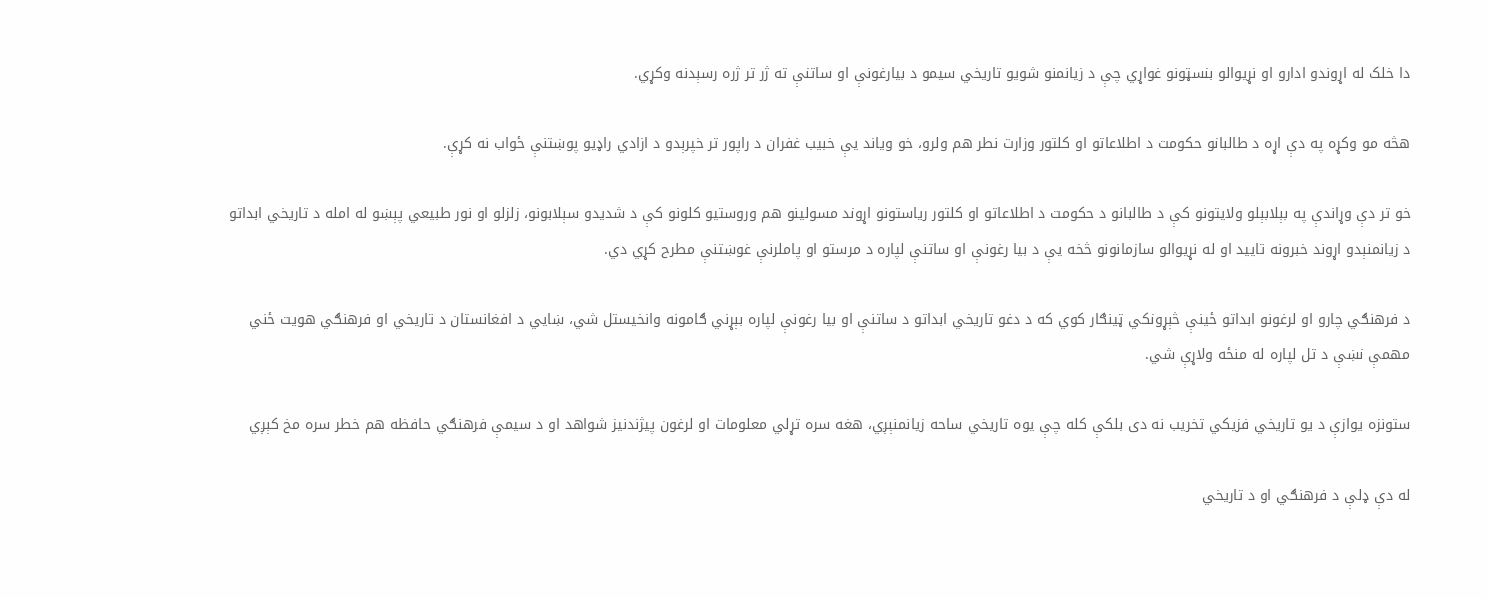دا خلک له اړوندو ادارو او نړیوالو بنسټونو غواړي چې د زیانمنو شویو تاریخي سیمو د بیارغونې او ساتنې ته ژر تر ژره رسېدنه وکړي.

هڅه مو وکړه په دې اړه د طالبانو حکومت د اطلاعاتو او کلتور وزارت نطر هم ولرو، خو ویاند یې خبیب غفران د راپور تر خپرېدو د ازادي راډیو پوښتنې ځواب نه کړې.

خو تر دې وړاندې په بېلابېلو ولایتونو کې د طالبانو د حکومت د اطلاعاتو او کلتور ریاستونو اړوند مسولینو هم وروستیو کلونو کې د شدیدو سېلابونو، زلزلو او نور طبیعي پېښو له امله د تاریخي ابداتو د زیانمنېدو اړوند خبرونه تایید او له نړیوالو سازمانونو څخه یې د بیا رغونې او ساتنې لپاره د مرستو او پاملرنې غوښتنې مطرح کړي دي.

د فرهنګي چارو او لرغونو ابداتو ځینې څېړونکي ټینګار کوي که د دغو تاریخي ابداتو د ساتنې او بیا رغونې لپاره بېړني ګامونه وانخیستل شي، ښایي د افغانستان د تاریخي او فرهنګي هویت ځني مهمې نښې د تل لپاره له منځه ولاړې شي.

ستونزه یوازې د یو تاریخي فزیکي تخریب نه دی بلکې کله چې یوه تاریخي ساحه زیانمنېږي، هغه سره تړلي معلومات او لرغون پیژندنیز شواهد او د سیمې فرهنګي حافظه هم خطر سره مخ کېږي

له دې ډلې د فرهنګي او د تاریخي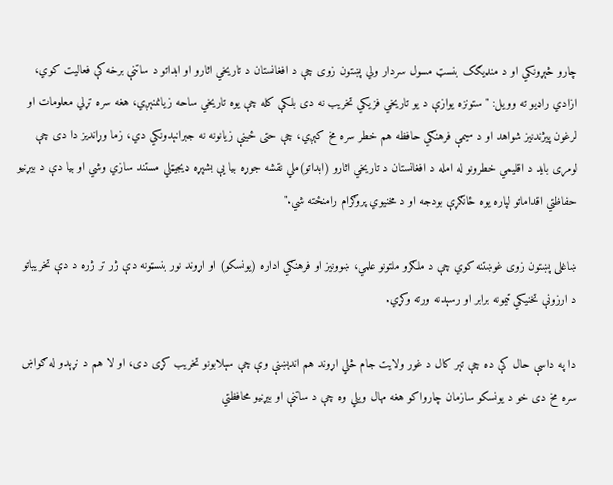چارو څېړونکي او د منډیګک بنسټ مسول سردار ولي پښتون زوی چې د افغانستان د تاریخي اثارو او ابداتو د ساتنې برخه کې فعالیت کوي، ازادي راډیو ته وویل: "ستونزه یوازې د یو تاریخي فزیکي تخریب نه دی بلکې کله چې یوه تاریخي ساحه زیانمنېږي، هغه سره تړلي معلومات او لرغون پیژندنیز شواهد او د سیمې فرهنګي حافظه هم خطر سره مخ کېږي، چې حتی ځینې زیانونه نه جبرانېدونکي دي، زما وړاندیز دا دی چې لومړی باید د اقلیمي خطرونو له امله د افغانستان د تاریخي اثارو (ابداتو)ملي نقشه جوړه بیا یې بشپړه ډیجیټلي مستند سازي وشي او بیا دې د بیړنیو حفاظتي اقداماتو لپاره یوه ځانګړې بودجه او د مخنیوي پروګرام رامنځته شي."

ښاغلی پښتون زوی غوښتنه کوي چې د ملګرو ملتونو علمي، ښوونیز او فرهنګي اداره (یونسکو) او اړوند نور بنسټونه دې ژر تر ژره د دې تخریباتو د ارزونې تخنیکي ټیمونه برابر او رسېدنه ورته وکړي.

دا په داسې حال کې ده چې تېر کال د غور ولایت جام څلي اړوند هم اندېښنې وې چې سېلابونو تخریب کړی دی، او لا هم د نړېدو له ګواښ سره مخ دی خو د یونسکو سازمان چارواکو هغه مهال ویلي وه چې د ساتنې او بیړنیو محافظتي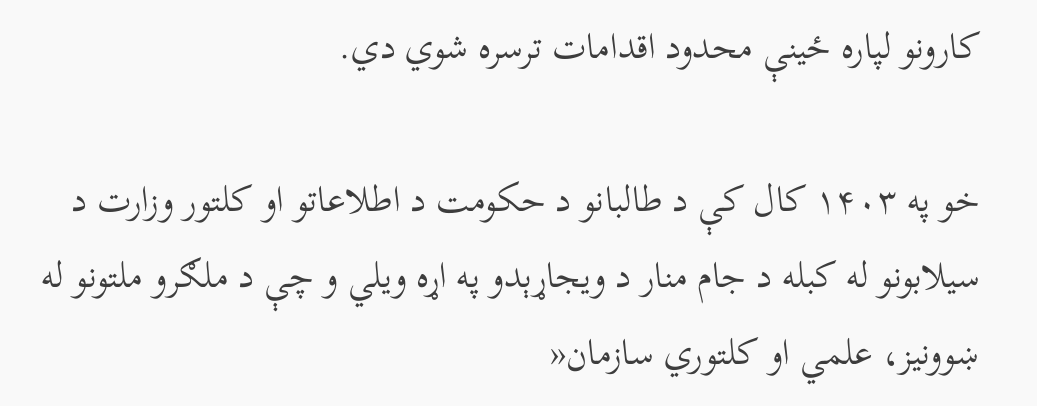کارونو لپاره ځینې محدود اقدامات ترسره شوي دي.

خو په ۱۴۰۳ کال کې د طالبانو د حکومت د اطلاعاتو او کلتور وزارت د سیلابونو له کبله د جام منار د ویجاړېدو په اړه ویلي و چې د ملګرو ملتونو له ښوونیز، علمي او کلتوري سازمان«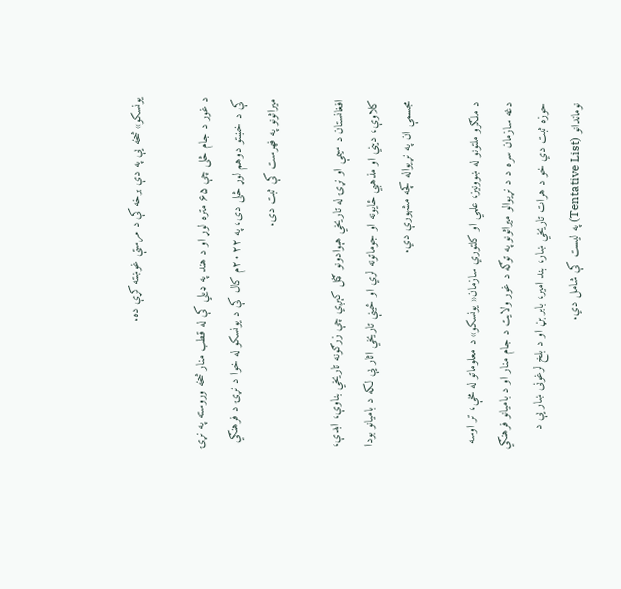یونسکو» څخه یې په دې برخه کې د مرستې غوښته کړې ده.

د غور د جام څلی چې ۶۵ متره لوړ او د هند په ډیلي کې له قطب منار څخه وروسته په نړۍ کې د خښتو دوهم لوړ څلی دی، په ۲۰۲۲م کال کې د یونسکو له خوا د نړۍ د فرهنګي میراثونو په فهرست کې ثبت دی.

افغانستان د سیمې او نړۍ له تاریخي هېوادونو ګڼل کېږي چې زرګونه تاریخي بناوې، ابدې، کلاوې، دیني او مذهبي ځایونه او جوماتونه لري او ځینې تاریخي اثار یې لکه د بامیانو بودا مجسمې ان په نړیواله کچه مشهورې دي.

د ملګرو ملتونو له ښوونیز، علمي او کلتوري سازمان« یونسکو» د معلوماتو له مخې، تر اوسه دغه سازمان سره د د نړیوالو میراثونو په توګه د غور ولایت د جام منار او د بامیانو فرهنګي حوزه ثبت دي خو د هرات تاریخي ښار، بند امیر، بابر بڼ او د بلخ لرغونی ښار یې د نوماندانو (Tentative List) په لیست کې شامل دي.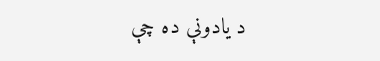د یادونې ده چې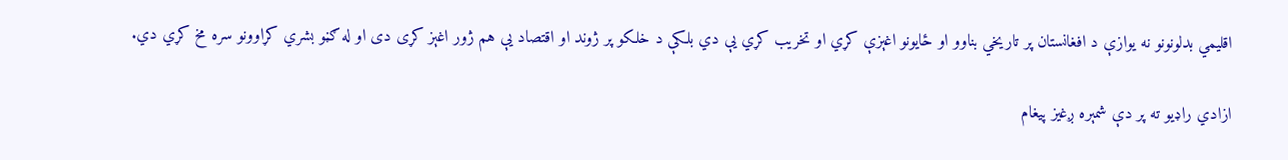اقلیمي بدلونونو نه یوازې د افغانستان پر تاریخي بناوو او ځایونو اغېزې کړي او تخریب کړي یې دي بلکې د خلکو پر ژوند او اقتصاد یې هم ژور اغېز کړی دی او له ګڼو بشري کړاوونو سره مخ کړي دي.

ازادي راډیو ته پر دې شمېره ږغیز پیغام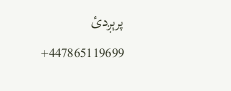پرېږدئ 447865119699+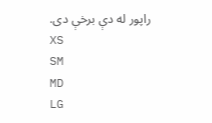راپور له دې برخې دی.
XS
SM
MD
LG